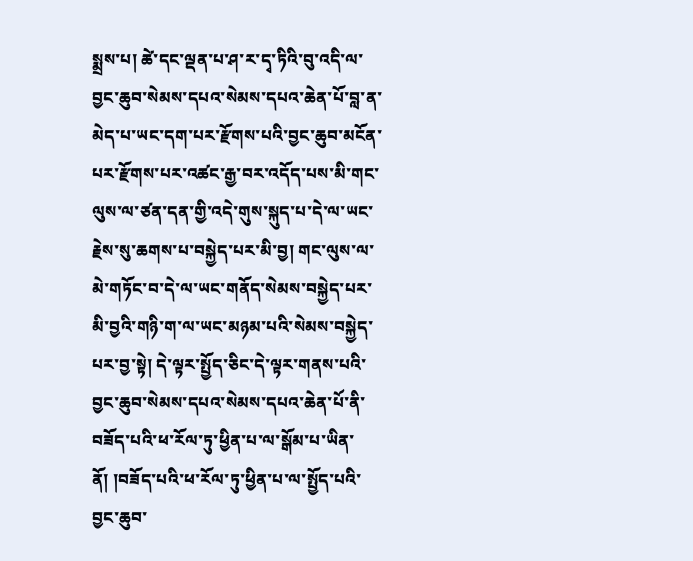སྨྲས་པ། ཚེ་དང་ལྡན་པ་ཤ་ར་དྭ་ཏིའི་བུ་འདི་ལ་བྱང་ཆུབ་སེམས་དཔའ་སེམས་དཔའ་ཆེན་པོ་བླ་ན་མེད་པ་ཡང་དག་པར་རྫོགས་པའི་བྱང་ཆུབ་མངོན་པར་རྫོགས་པར་འཚང་རྒྱ་བར་འདོད་པས་མི་གང་ལུས་ལ་ཙན་དན་གྱི་འདེ་གུས་སྐུད་པ་དེ་ལ་ཡང་རྗེས་སུ་ཆགས་པ་བསྐྱེད་པར་མི་བྱ། གང་ལུས་ལ་མེ་གཏོང་བ་དེ་ལ་ཡང་གནོད་སེམས་བསྐྱེད་པར་མི་བྱའི་གཉི་ག་ལ་ཡང་མཉམ་པའི་སེམས་བསྐྱེད་པར་བྱ་སྟེ། དེ་ལྟར་སྤྱོད་ཅིང་དེ་ལྟར་གནས་པའི་བྱང་ཆུབ་སེམས་དཔའ་སེམས་དཔའ་ཆེན་པོ་ནི་བཟོད་པའི་ཕ་རོལ་ཏུ་ཕྱིན་པ་ལ་སྒོམ་པ་ཡིན་ནོ། །བཟོད་པའི་ཕ་རོལ་ཏུ་ཕྱིན་པ་ལ་སྤྱོད་པའི་བྱང་ཆུབ་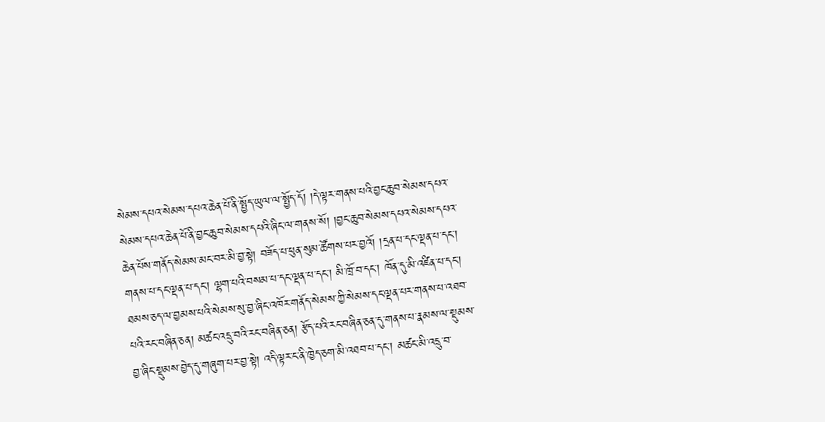སེམས་དཔའ་སེམས་དཔའ་ཆེན་པོ་ནི་སྤྱོད་ཡུལ་ལ་སྤྱོད་དོ། །དེ་ལྟར་གནས་པའི་བྱང་ཆུབ་སེམས་དཔའ་སེམས་དཔའ་ཆེན་པོ་ནི་བྱང་ཆུབ་སེམས་དཔའི་ཞིང་ལ་གནས་སོ། །བྱང་ཆུབ་སེམས་དཔའ་སེམས་དཔའ་ཆེན་པོས་གནོད་སེམས་མང་བར་མི་བྱ་སྟེ། བཟོད་པ་ཕུན་སུམ་ཚོགས་པར་བྱའོ། །དྲན་པ་དང་ལྡན་པ་དང་། གནས་པ་དང་ལྡན་པ་དང་། ལྷག་པའི་བསམ་པ་དང་ལྡན་པ་དང་། མི་ཁྲོ་བ་དང་། ཁོན་དུ་མི་འཛིན་པ་དང་། ཐམས་ཅད་ལ་བྱམས་པའི་སེམས་སུ་བྱ་ཞིང་འཁོར་གནོད་སེམས་ཀྱི་སེམས་དང་ལྡན་པར་གནས་པ་འཐབ་པའི་རང་བཞིན་ཅན། མཚང་འདྲུ་བའི་རང་བཞིན་ཅན། རྩོད་པའི་རང་བཞིན་ཅན་དུ་གནས་པ་རྣམས་ལ་སྡུམས་བྱ་ཞིང་སྡུམས་བྱེད་དུ་གཞུག་པར་བྱ་སྟེ། འདི་ལྟར་ང་ནི་ཁྱེད་ཅག་མི་འཐབ་པ་དང་། མཚང་མི་འདྲུ་བ་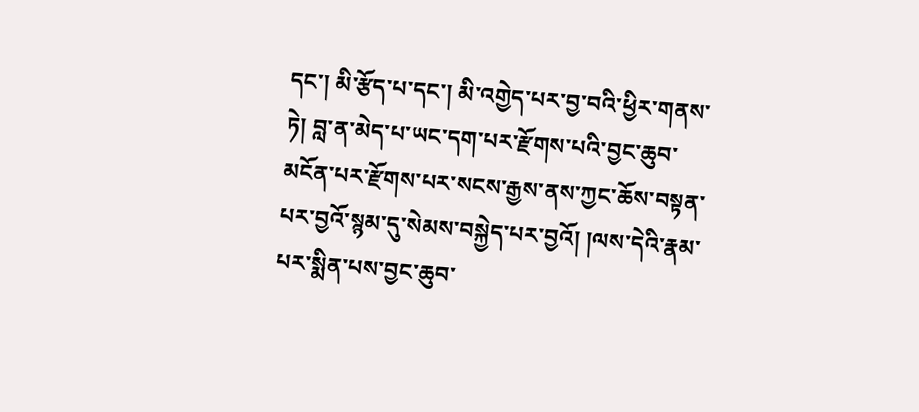དང་། མི་རྩོད་པ་དང་། མི་འགྱེད་པར་བྱ་བའི་ཕྱིར་གནས་ཏེ། བླ་ན་མེད་པ་ཡང་དག་པར་རྫོགས་པའི་བྱང་ཆུབ་མངོན་པར་རྫོགས་པར་སངས་རྒྱས་ནས་ཀྱང་ཆོས་བསྟན་པར་བྱའོ་སྙམ་དུ་སེམས་བསྐྱེད་པར་བྱའོ། །ལས་དེའི་རྣམ་པར་སྨིན་པས་བྱང་ཆུབ་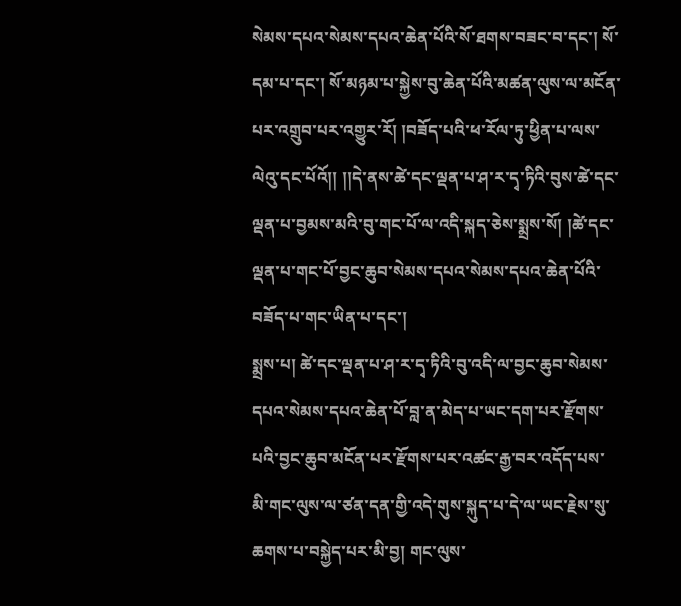སེམས་དཔའ་སེམས་དཔའ་ཆེན་པོའི་སོ་ཐགས་བཟང་བ་དང་། སོ་དམ་པ་དང་། སོ་མཉམ་པ་སྐྱེས་བུ་ཆེན་པོའི་མཚན་ལུས་ལ་མངོན་པར་འགྲུབ་པར་འགྱུར་རོ། །བཟོད་པའི་ཕ་རོལ་ཏུ་ཕྱིན་པ་ལས་ལེའུ་དང་པོའོ།། །།དེ་ནས་ཚེ་དང་ལྡན་པ་ཤ་ར་དྭ་ཏིའི་བུས་ཚེ་དང་ལྡན་པ་བྱམས་མའི་བུ་གང་པོ་ལ་འདི་སྐད་ཅེས་སྨྲས་སོ། །ཚེ་དང་ལྡན་པ་གང་པོ་བྱང་ཆུབ་སེམས་དཔའ་སེམས་དཔའ་ཆེན་པོའི་བཟོད་པ་གང་ཡིན་པ་དང་།
སྨྲས་པ། ཚེ་དང་ལྡན་པ་ཤ་ར་དྭ་ཏིའི་བུ་འདི་ལ་བྱང་ཆུབ་སེམས་དཔའ་སེམས་དཔའ་ཆེན་པོ་བླ་ན་མེད་པ་ཡང་དག་པར་རྫོགས་པའི་བྱང་ཆུབ་མངོན་པར་རྫོགས་པར་འཚང་རྒྱ་བར་འདོད་པས་མི་གང་ལུས་ལ་ཙན་དན་གྱི་འདེ་གུས་སྐུད་པ་དེ་ལ་ཡང་རྗེས་སུ་ཆགས་པ་བསྐྱེད་པར་མི་བྱ། གང་ལུས་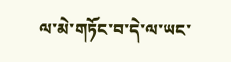ལ་མེ་གཏོང་བ་དེ་ལ་ཡང་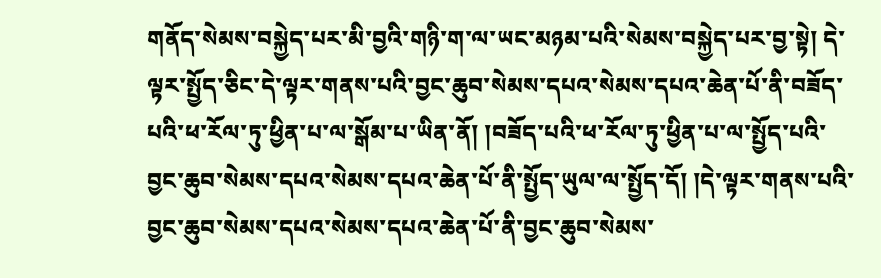གནོད་སེམས་བསྐྱེད་པར་མི་བྱའི་གཉི་ག་ལ་ཡང་མཉམ་པའི་སེམས་བསྐྱེད་པར་བྱ་སྟེ། དེ་ལྟར་སྤྱོད་ཅིང་དེ་ལྟར་གནས་པའི་བྱང་ཆུབ་སེམས་དཔའ་སེམས་དཔའ་ཆེན་པོ་ནི་བཟོད་པའི་ཕ་རོལ་ཏུ་ཕྱིན་པ་ལ་སྒོམ་པ་ཡིན་ནོ། །བཟོད་པའི་ཕ་རོལ་ཏུ་ཕྱིན་པ་ལ་སྤྱོད་པའི་བྱང་ཆུབ་སེམས་དཔའ་སེམས་དཔའ་ཆེན་པོ་ནི་སྤྱོད་ཡུལ་ལ་སྤྱོད་དོ། །དེ་ལྟར་གནས་པའི་བྱང་ཆུབ་སེམས་དཔའ་སེམས་དཔའ་ཆེན་པོ་ནི་བྱང་ཆུབ་སེམས་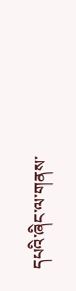དཔའི་ཞིང་ལ་གནས་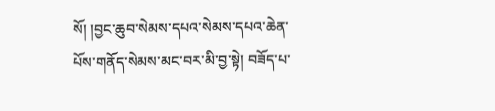སོ། །བྱང་ཆུབ་སེམས་དཔའ་སེམས་དཔའ་ཆེན་པོས་གནོད་སེམས་མང་བར་མི་བྱ་སྟེ། བཟོད་པ་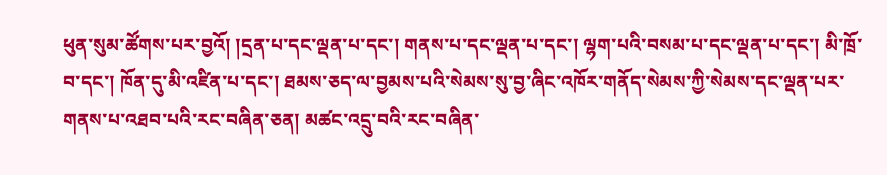ཕུན་སུམ་ཚོགས་པར་བྱའོ། །དྲན་པ་དང་ལྡན་པ་དང་། གནས་པ་དང་ལྡན་པ་དང་། ལྷག་པའི་བསམ་པ་དང་ལྡན་པ་དང་། མི་ཁྲོ་བ་དང་། ཁོན་དུ་མི་འཛིན་པ་དང་། ཐམས་ཅད་ལ་བྱམས་པའི་སེམས་སུ་བྱ་ཞིང་འཁོར་གནོད་སེམས་ཀྱི་སེམས་དང་ལྡན་པར་གནས་པ་འཐབ་པའི་རང་བཞིན་ཅན། མཚང་འདྲུ་བའི་རང་བཞིན་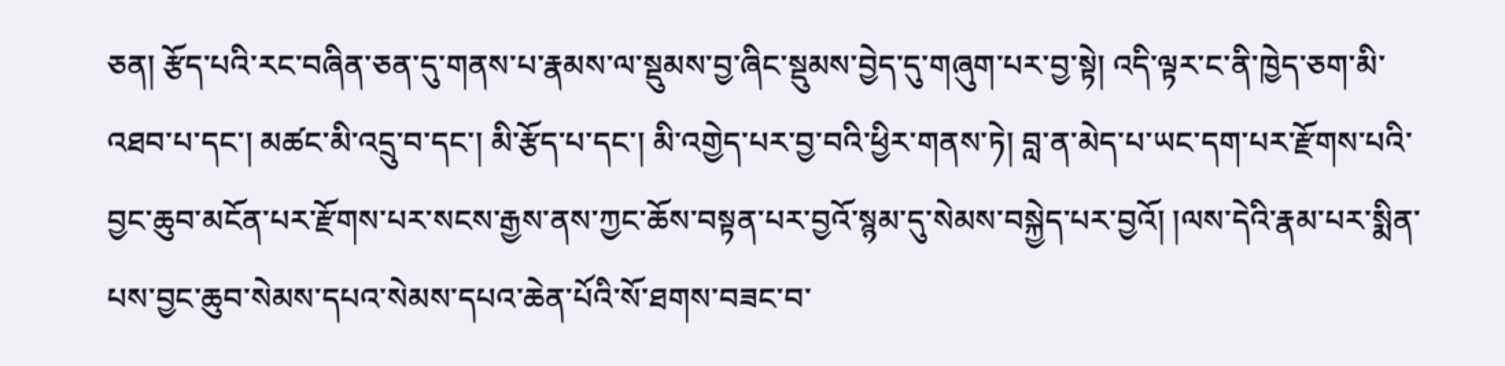ཅན། རྩོད་པའི་རང་བཞིན་ཅན་དུ་གནས་པ་རྣམས་ལ་སྡུམས་བྱ་ཞིང་སྡུམས་བྱེད་དུ་གཞུག་པར་བྱ་སྟེ། འདི་ལྟར་ང་ནི་ཁྱེད་ཅག་མི་འཐབ་པ་དང་། མཚང་མི་འདྲུ་བ་དང་། མི་རྩོད་པ་དང་། མི་འགྱེད་པར་བྱ་བའི་ཕྱིར་གནས་ཏེ། བླ་ན་མེད་པ་ཡང་དག་པར་རྫོགས་པའི་བྱང་ཆུབ་མངོན་པར་རྫོགས་པར་སངས་རྒྱས་ནས་ཀྱང་ཆོས་བསྟན་པར་བྱའོ་སྙམ་དུ་སེམས་བསྐྱེད་པར་བྱའོ། །ལས་དེའི་རྣམ་པར་སྨིན་པས་བྱང་ཆུབ་སེམས་དཔའ་སེམས་དཔའ་ཆེན་པོའི་སོ་ཐགས་བཟང་བ་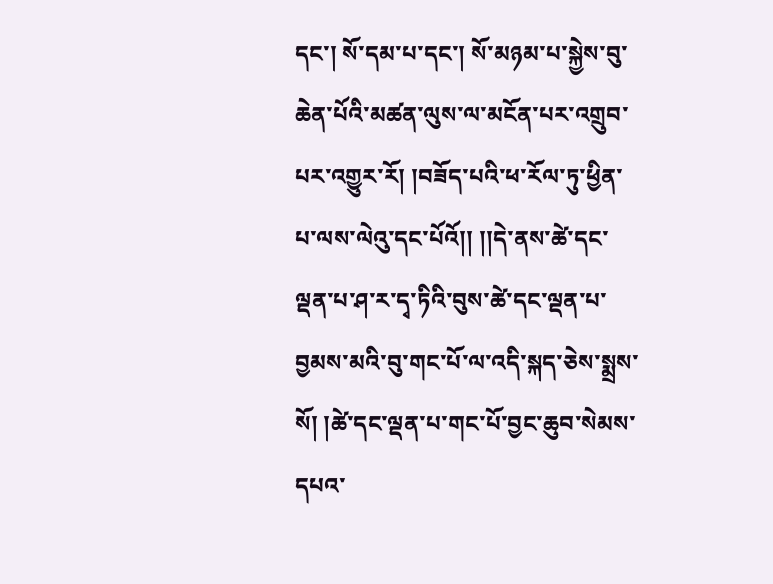དང་། སོ་དམ་པ་དང་། སོ་མཉམ་པ་སྐྱེས་བུ་ཆེན་པོའི་མཚན་ལུས་ལ་མངོན་པར་འགྲུབ་པར་འགྱུར་རོ། །བཟོད་པའི་ཕ་རོལ་ཏུ་ཕྱིན་པ་ལས་ལེའུ་དང་པོའོ།། །།དེ་ནས་ཚེ་དང་ལྡན་པ་ཤ་ར་དྭ་ཏིའི་བུས་ཚེ་དང་ལྡན་པ་བྱམས་མའི་བུ་གང་པོ་ལ་འདི་སྐད་ཅེས་སྨྲས་སོ། །ཚེ་དང་ལྡན་པ་གང་པོ་བྱང་ཆུབ་སེམས་དཔའ་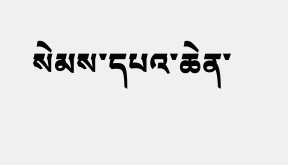སེམས་དཔའ་ཆེན་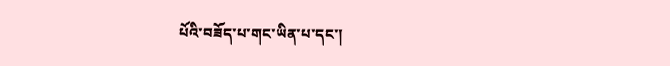པོའི་བཟོད་པ་གང་ཡིན་པ་དང་།